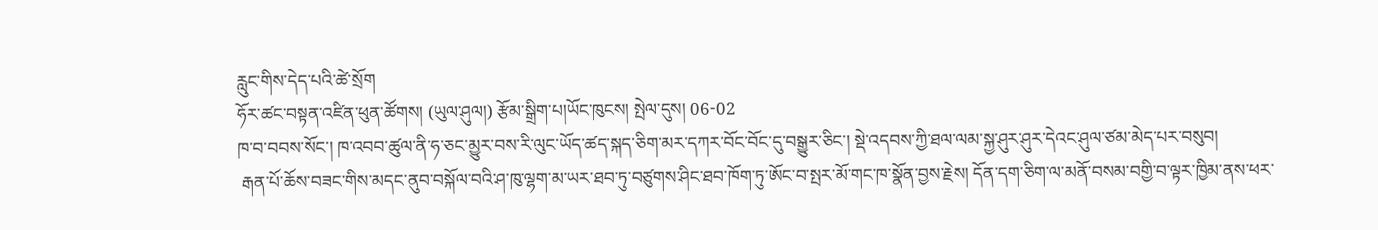རླུང་གིས་དེད་པའི་ཚེ་སྲོག
ཧོར་ཚང་བསྟན་འཛིན་ཕུན་ཚོགས། (ཡུལ་ཤུལ།) རྩོམ་སྒྲིག་པ།ཡོང་ཁུངས། སྤེལ་དུས། 06-02
ཁ་བ་བབས་སོང་། ཁ་འབབ་ཚུལ་ནི་ཧ་ཅང་མྱུར་བས་རི་ལུང་ཡོད་ཚད་སྐད་ཅིག་མར་དཀར་བོང་བོང་དུ་བསྒྱུར་ཅིང་། སྡེ་འདབས་ཀྱི་ཐལ་ལམ་སྐྱ་ཤུར་ཤུར་དེའང་ཤུལ་ཙམ་མེད་པར་བསུབ།
 རྒན་པོ་ཆོས་བཟང་གིས་མདང་ནུབ་བསྐོལ་བའི་ཤ་ཁུ་ལྷག་མ་ཡར་ཐབ་ཏུ་བཙུགས་ཤིང་ཐབ་ཁོག་ཏུ་ཨོང་བ་སྤར་མོ་གང་ཁ་སྣོན་བྱས་རྗེས། དོན་དག་ཅིག་ལ་མནོ་བསམ་བགྱི་བ་ལྟར་ཁྱིམ་ནས་ཕར་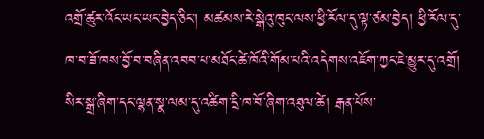འགྲོ་ཚུར་འོང་ཡང་ཡང་བྱེད་ཅིང་། མཚམས་རེ་སྒེའུ་ཁུང་ལས་ཕྱི་རོལ་དུ་ལྟ་ཙམ་བྱེད། ཕྱི་རོལ་དུ་ཁ་བ་ཟོ་ཁས་བྱོ་བ་བཞིན་འབབ་པ་མཐོང་ཚེ་ཁོའི་གོམ་པའི་འདེགས་འཇོག་ཀྱང་ཇེ་མྱུར་དུ་འགྲོ། སིར་སྒྲ་ཞིག་དང་ལྷན་སྣ་ལམ་དུ་འཚིག་དྲི་ཁ་བོ་ཞིག་འཐུལ་ཚེ། རྒན་པོས་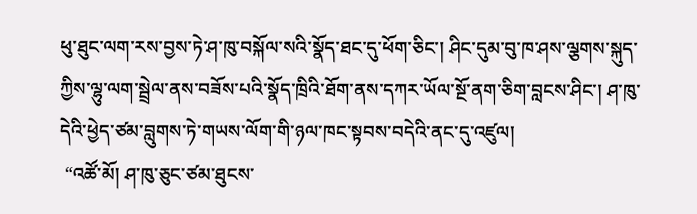ཕུ་ཐུང་ལག་རས་བྱས་ཏེ་ཤ་ཁུ་བསྐོལ་སའི་སྣོད་ཐང་དུ་ཕོག་ཅིང་། ཤིང་དུམ་བུ་ཁ་ཤས་ལྕགས་སྐུད་ཀྱིས་ལྷུ་ལག་སྦྲེལ་ནས་བཟོས་པའི་སྣོད་ཁྲིའི་ཐོག་ནས་དཀར་ཡོལ་སྔོ་ནག་ཅིག་བླངས་ཤིང་། ཤ་ཁུ་དེའི་ཕྱེད་ཙམ་བླུགས་ཏེ་གཡས་ལོག་གི་ཉལ་ཁང་སྟབས་བདེའི་ནང་དུ་འཛུལ།
 “འཚོ་མོ། ཤ་ཁུ་ཅུང་ཙམ་ཐུངས་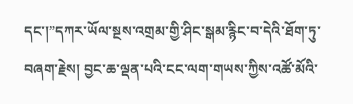དང་།”དཀར་ཡོལ་སྔས་འགྲམ་གྱི་ཤིང་སྒམ་རྙིང་བ་དེའི་ཐོག་ཏུ་བཞག་རྗེས། བྱང་ཆ་ལྡན་པའི་ངང་ལག་གཡས་ཀྱིས་འཚོ་མོའི་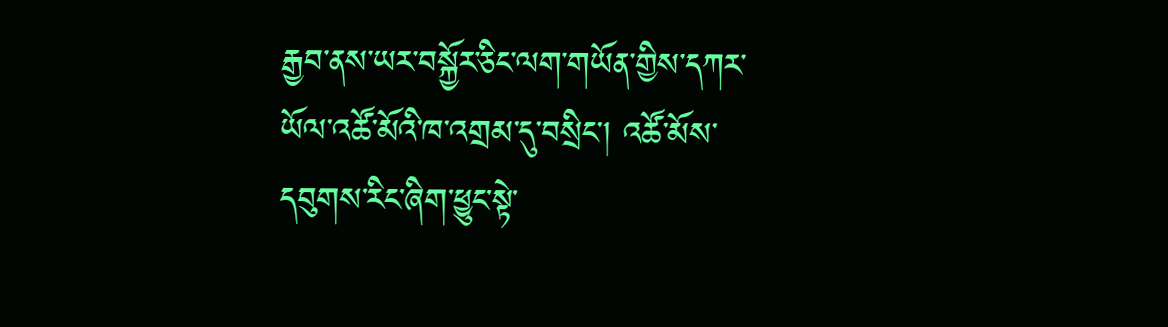རྒྱབ་ནས་ཡར་བསྐྱོར་ཅིང་ལག་གཡོན་གྱིས་དཀར་ཡོལ་འཚོ་མོའི་ཁ་འགྲམ་དུ་བསྲིང་། འཚོ་མོས་དབུགས་རིང་ཞིག་ཕྱུང་སྟེ་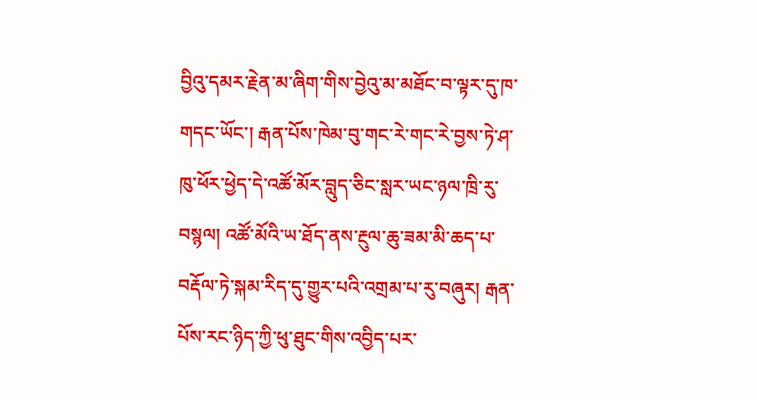བྱིའུ་དམར་རྗེན་མ་ཞིག་གིས་བྱེའུ་མ་མཐོང་བ་ལྟར་དུ་ཁ་གདང་ཡོང་། རྒན་པོས་ཁེམ་བུ་གང་རེ་གང་རེ་བྱས་ཏེ་ཤ་ཁུ་ཕོར་ཕྱེད་དེ་འཚོ་མོར་བླུད་ཅིང་སླར་ཡང་ཉལ་ཁྲི་རུ་བསྙལ། འཚོ་མོའི་ཡ་ཐོད་ནས་རྔུལ་ཆུ་ཟམ་མི་ཆད་པ་བརྡོལ་ཏེ་སྐམ་རིད་དུ་གྱུར་པའི་འགྲམ་པ་རུ་བཞུར། རྒན་པོས་རང་ཉིད་ཀྱི་ཕུ་ཐུང་གིས་འབྱིད་པར་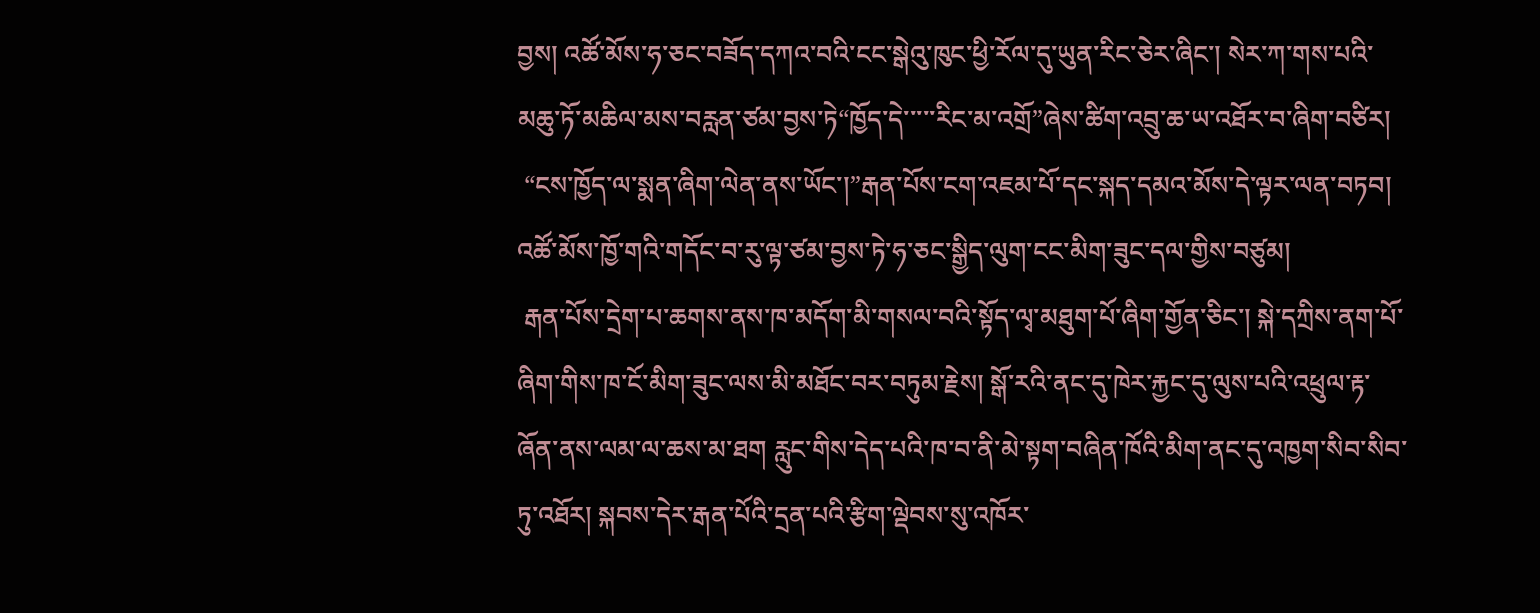བྱས། འཚོ་མོས་ཧ་ཅང་བཟོད་དཀའ་བའི་ངང་སྒེའུ་ཁུང་ཕྱི་རོལ་དུ་ཡུན་རིང་ཅེར་ཞིང་། སེར་ཀ་གས་པའི་མཆུ་ཏོ་མཆིལ་མས་བརླན་ཙམ་བྱས་ཏེ“ཁྱོད་དེ་་་་་རིང་མ་འགྲོ”ཞེས་ཚིག་འབྲུ་ཆ་ཡ་འཐོར་བ་ཞིག་བཙིར།
 “ངས་ཁྱོད་ལ་སྨན་ཞིག་ལེན་ནས་ཡོང་།”རྒན་པོས་ངག་འཇམ་པོ་དང་སྐད་དམའ་མོས་དེ་ལྟར་ལན་བཏབ། འཚོ་མོས་ཁྱོ་གའི་གདོང་བ་རུ་ལྟ་ཙམ་བྱས་ཏེ་ཧ་ཅང་སྒྱིད་ལུག་ངང་མིག་ཟུང་དལ་གྱིས་བཙུམ།
 རྒན་པོས་དྲེག་པ་ཆགས་ནས་ཁ་མདོག་མི་གསལ་བའི་སྟོད་ལྭ་མཐུག་པོ་ཞིག་གྱོན་ཅིང་། སྐེ་དཀྲིས་ནག་པོ་ཞིག་གིས་ཁ་ངོ་མིག་ཟུང་ལས་མི་མཐོང་བར་བཏུམ་རྗེས། སྒོ་རའི་ནང་དུ་ཁེར་རྐྱང་དུ་ལུས་པའི་འཕྲུལ་རྟ་ཞོན་ནས་ལམ་ལ་ཆས་མ་ཐག རླུང་གིས་དེད་པའི་ཁ་བ་ནི་མེ་སྟག་བཞིན་ཁོའི་མིག་ནང་དུ་འཁྱག་སིབ་སིབ་ཏུ་འཐོར། སྐབས་དེར་རྒན་པོའི་དྲན་པའི་རྩིག་ལྡེབས་སུ་འཁོར་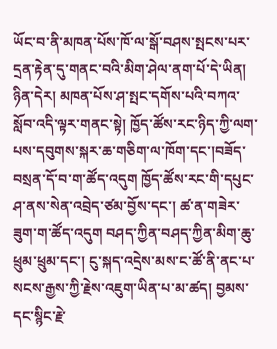ཡོང་བ་ནི་མཁན་པོས་ཁོ་ལ་སྒོ་བཤས་སྤངས་པར་དྲན་རྟེན་དུ་གནང་བའི་མིག་ཤེལ་ནག་པོ་དེ་ཡིན། ཉིན་དེར། མཁན་པོས་ཤ་སྤང་དགོས་པའི་བཀའ་སློབ་འདི་ལྟར་གནང་སྟེ། ཁྱོད་ཚོས་རང་ཉིད་ཀྱི་ལག་པས་དབུགས་སྐར་ཆ་གཅིག་ལ་ཁོག་དང་།བཟོད་བསྲན་དོ་བ་ག་ཚོད་འདུག ཁྱོད་ཚོས་རང་གི་དཔུང་ཤ་ནས་སེན་འབྲེད་ཙམ་བྱོས་དང་། ཚ་ན་གཟེར་ཟུག་ག་ཚོད་འདུག བཤད་ཀྱིན་བཤད་ཀྱིན་མིག་ཆུ་ཕྲུམ་ཕྲུམ་དང་། ངུ་སྐད་འདྲེས་མས་ང་ཚོ་ནི་ནང་པ་སངས་རྒྱས་ཀྱི་རྗེས་འཇུག་ཡིན་པ་མ་ཚད། བྱམས་དང་སྙིང་རྗེ་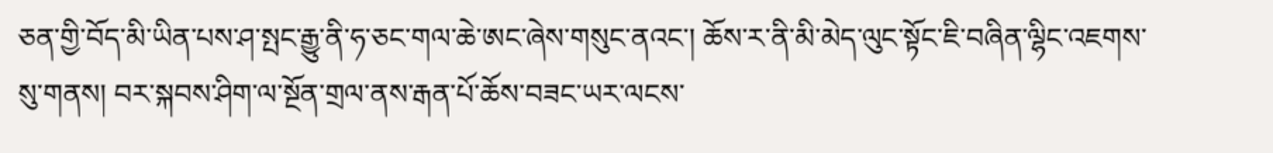ཅན་གྱི་བོད་མི་ཡིན་པས་ཤ་སྤང་རྒྱུ་ནི་ཧ་ཅང་གལ་ཆེ་ཨང་ཞེས་གསུང་ནའང་། ཆོས་ར་ནི་མི་མེད་ལུང་སྟོང་ཇི་བཞིན་ལྷིང་འཇགས་སུ་གནས། བར་སྐབས་ཤིག་ལ་སྔོན་གྲལ་ནས་རྒན་པོ་ཆོས་བཟང་ཡར་ལངས་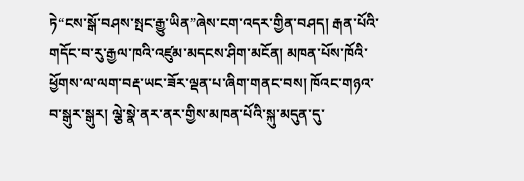ཏེ“ངས་སྒོ་བཤས་སྤང་རྒྱུ་ཡིན”ཞེས་ངག་འདར་གྱིན་བཤད། རྒན་པོའི་གདོང་བ་རུ་རྒྱལ་ཁའི་འཛུམ་མདངས་ཤིག་མངོན། མཁན་པོས་ཁོའི་ཕྱོགས་ལ་ལག་བརྡ་ཡང་ཟོར་ལྡན་པ་ཞིག་གནང་བས། ཁོའང་གཉའ་བ་སྒུར་སྒུར། ལྕེ་སྣེ་ནར་ནར་གྱིས་མཁན་པོའི་སྐུ་མདུན་དུ་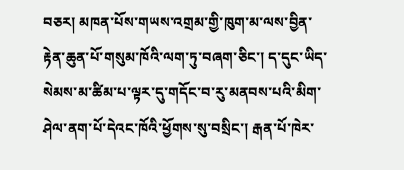བཅར། མཁན་པོས་གཡས་འགྲམ་གྱི་ཁུག་མ་ལས་བྱིན་རྟེན་ཆུན་པོ་གསུམ་ཁོའི་ལག་ཏུ་བཞག་ཅིང་། ད་དུང་ཡིད་སེམས་མ་ཚིམ་པ་ལྟར་དུ་གདོང་བ་རུ་མནབས་པའི་མིག་ཤེལ་ནག་པོ་དེའང་ཁོའི་ཕྱོགས་སུ་བསྲིང་། རྒན་པོ་ཁེར་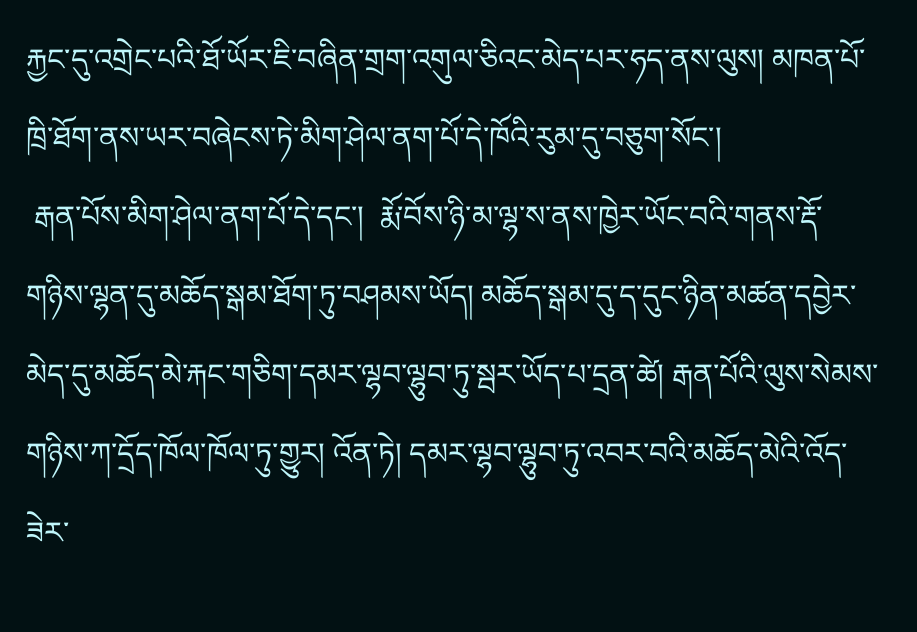རྐྱང་དུ་འགྲེང་པའི་ཐོ་ཡོར་ཇི་བཞིན་གྲག་འགུལ་ཅིའང་མེད་པར་ཧད་ནས་ལུས། མཁན་པོ་ཁྲི་ཐོག་ནས་ཡར་བཞེངས་ཏེ་མིག་ཤེལ་ནག་པོ་དེ་ཁོའི་རུམ་དུ་བཅུག་སོང་།
 རྒན་པོས་མིག་ཤེལ་ནག་པོ་དེ་དང་།  རྨོ་བོས་ཉི་མ་ལྷ་ས་ནས་ཁྱེར་ཡོང་བའི་གནས་རྡོ་གཉིས་ལྷན་དུ་མཆོད་སྒམ་ཐོག་ཏུ་བཤམས་ཡོད། མཆོད་སྒམ་དུ་ད་དུང་ཉིན་མཚན་དབྱེར་མེད་དུ་མཆོད་མེ་རྐང་གཅིག་དམར་ལྷབ་ལྷུབ་ཏུ་སྦར་ཡོད་པ་དྲན་ཚེ། རྒན་པོའི་ལུས་སེམས་གཉིས་ཀ་དྲོད་ཁོལ་ཁོལ་ཏུ་གྱུར། འོན་ཏེ། དམར་ལྷབ་ལྷུབ་ཏུ་འབར་བའི་མཆོད་མེའི་འོད་ཟེར་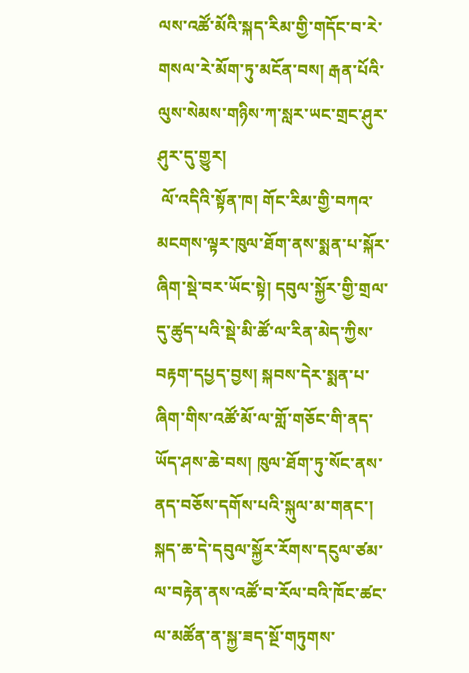ལས་འཚོ་མོའི་སྐད་རིམ་གྱི་གདོང་བ་རེ་གསལ་རེ་མོག་ཏུ་མངོན་བས། རྒན་པོའི་ལུས་སེམས་གཉིས་ཀ་སླར་ཡང་གྲང་ཤུར་ཤུར་དུ་གྱུར།
 ལོ་འདིའི་སྟོན་ཁ། གོང་རིམ་གྱི་བཀའ་མངགས་ལྟར་ཁུལ་ཐོག་ནས་སྨན་པ་སྐོར་ཞིག་སྡེ་བར་ཡོང་སྟེ། དབུལ་སྐྱོར་གྱི་གྲལ་དུ་ཚུད་པའི་སྡེ་མི་ཚོ་ལ་རིན་མེད་ཀྱིས་བརྟག་དཔྱད་བྱས། སྐབས་དེར་སྨན་པ་ཞིག་གིས་འཚོ་མོ་ལ་གློ་གཅོང་གི་ནད་ཡོད་ཤས་ཆེ་བས། ཁུལ་ཐོག་ཏུ་སོང་ནས་ནད་བཅོས་དགོས་པའི་སྐུལ་མ་གནང་། སྐད་ཆ་དེ་དབུལ་སྐྱོར་རོགས་དངུལ་ཙམ་ལ་བརྟེན་ནས་འཚོ་བ་རོལ་བའི་ཁོང་ཚང་ལ་མཚོན་ན་སྐྱ་ཟད་སྔོ་གཏུགས་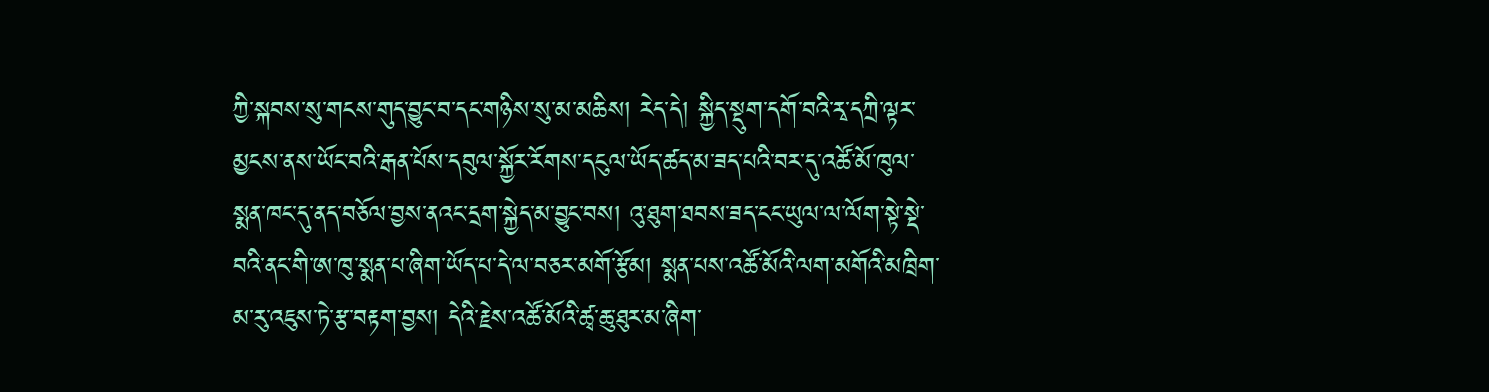ཀྱི་སྐབས་སུ་གངས་གུད་བྱུང་བ་དང་གཉིས་སུ་མ་མཆིས། རེད་དེ། སྐྱིད་སྡུག་དགོ་བའི་རྭ་དཀྲི་ལྟར་མྱངས་ནས་ཡོང་བའི་རྒན་པོས་དབུལ་སྐྱོར་རོགས་དངུལ་ཡོད་ཚད་མ་ཟད་པའི་བར་དུ་འཚོ་མོ་ཁུལ་སྨན་ཁང་དུ་ནད་བཅོལ་བྱས་ནའང་དྲག་སྐྱེད་མ་བྱུང་བས། འུ་ཐུག་ཐབས་ཟད་ངང་ཡུལ་ལ་ལོག་སྟེ་སྡེ་བའི་ནང་གི་ཨ་ཁུ་སྨན་པ་ཞིག་ཡོད་པ་དེ་ལ་བཅར་མགོ་རྩོམ། སྨན་པས་འཚོ་མོའི་ལག་མགོའི་མཁྲིག་མ་རུ་འཇུས་ཏེ་རྩ་བརྟག་བྱས། དེའི་རྗེས་འཚོ་མོའི་ཚྭ་ཆུ་ཐུར་མ་ཞིག་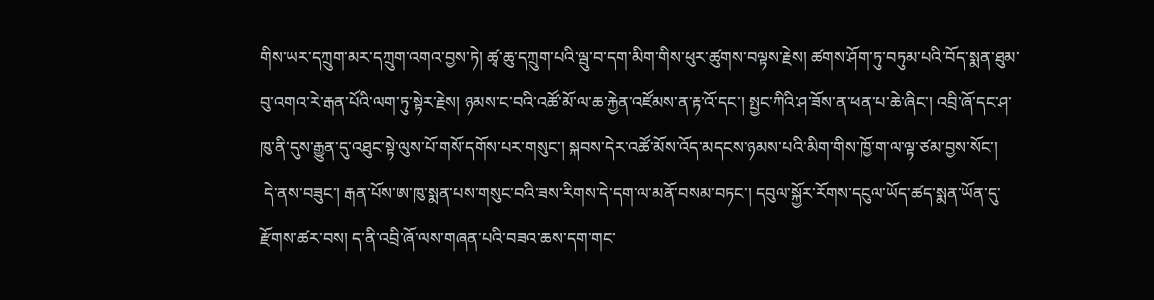གིས་ཡར་དཀྲུག་མར་དཀྲུག་འགའ་བྱས་ཏེ། ཚྭ་ཆུ་དཀྲུག་པའི་ལྦུ་བ་དག་མིག་གིས་ཕུར་ཚུགས་བལྟས་རྗེས། ཚགས་ཤོག་ཏུ་བཏུམ་པའི་བོད་སྨན་ཐུམ་བུ་འགའ་རེ་རྒན་པོའི་ལག་ཏུ་སྟེར་རྗེས། ཉམས་ང་བའི་འཚོ་མོ་ལ་ཆ་རྐྱེན་འཛོམས་ན་རྟ་འོ་དང་། སྤྱང་ཀིའི་ཤ་ཟོས་ན་ཕན་པ་ཆེ་ཞིང་། འབྲི་ཞོ་དང་ཤ་ཁུ་ནི་དུས་རྒྱུན་དུ་འཐུང་སྟེ་ལུས་པོ་གསོ་དགོས་པར་གསུང་། སྐབས་དེར་འཚོ་མོས་འོད་མདངས་ཉམས་པའི་མིག་གིས་ཁྱོ་ག་ལ་ལྟ་ཙམ་བྱས་སོང་།
 དེ་ནས་བཟུང་། རྒན་པོས་ཨ་ཁུ་སྨན་པས་གསུང་བའི་ཟས་རིགས་དེ་དག་ལ་མནོ་བསམ་བཏང་། དབུལ་སྐྱོར་རོགས་དངུལ་ཡོད་ཚད་སྨན་ཡོན་དུ་རྫོགས་ཚར་བས། ད་ནི་འབྲི་ཞོ་ལས་གཞན་པའི་བཟའ་ཆས་དག་གང་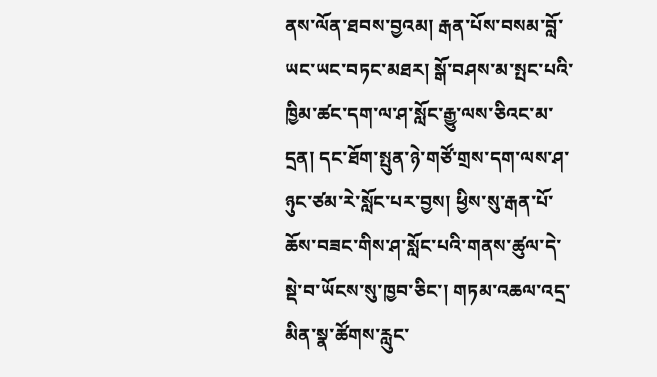ནས་ལོན་ཐབས་བྱའམ། རྒན་པོས་བསམ་བློ་ཡང་ཡང་བཏང་མཐར། སྒོ་བཤས་མ་སྤང་པའི་ཁྱིམ་ཚང་དག་ལ་ཤ་སློང་རྒྱུ་ལས་ཅིའང་མ་དྲན། དང་ཐོག་སྤུན་ཉེ་གཙོ་གྲས་དག་ལས་ཤ་ཉུང་ཙམ་རེ་སློང་པར་བྱས། ཕྱིས་སུ་རྒན་པོ་ཆོས་བཟང་གིས་ཤ་སློང་པའི་གནས་ཚུལ་དེ་སྡེ་བ་ཡོངས་སུ་ཁྱབ་ཅིང་། གཏམ་འཆལ་འདྲ་མིན་སྣ་ཚོགས་རླུང་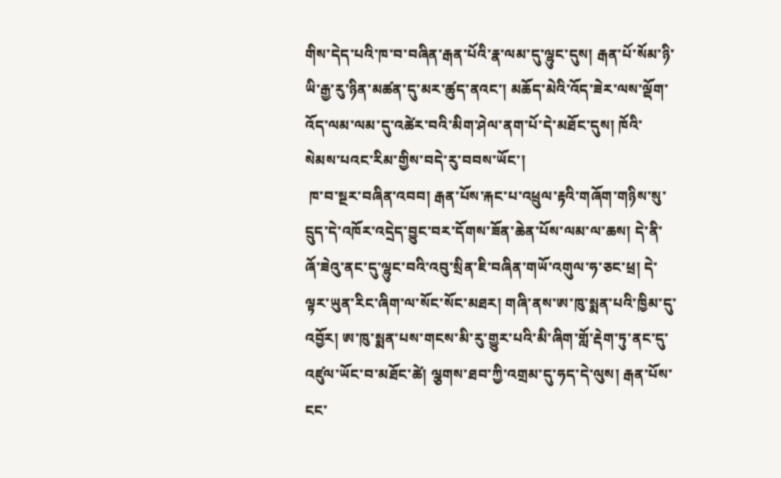གིས་དེད་པའི་ཁ་བ་བཞིན་རྒན་པོའི་རྣ་ལམ་དུ་ལྷུང་དུས། རྒན་པོ་སོམ་ཉི་ཡི་རྒྱ་རུ་ཉིན་མཚན་དུ་མར་ཚུད་ནའང་། མཆོད་མེའི་འོད་ཟེར་ལས་ལྡོག་འོད་ལམ་ལམ་དུ་འཚེར་བའི་མིག་ཤེལ་ནག་པོ་དེ་མཐོང་དུས། ཁོའི་སེམས་པའང་རིམ་གྱིས་བདེ་རུ་བབས་ཡོང་།
 ཁ་བ་སྔར་བཞིན་འབབ། རྒན་པོས་རྐང་པ་འཕྲུལ་རྟའི་གཞོག་གཉིས་སུ་དྲུད་དེ་འཁོར་འདྲེད་བྱུང་བར་དོགས་ཟོན་ཆེན་པོས་ལམ་ལ་ཆས། དེ་ནི་ཞོ་ཟེའུ་ནང་དུ་ལྷུང་བའི་འབུ་སྲིན་ཇི་བཞིན་གཡོ་འགུལ་ཧ་ཅང་ཕྲ། དེ་ལྟར་ཡུན་རིང་ཞིག་ལ་སོང་སོང་མཐར། གཞི་ནས་ཨ་ཁུ་སྨན་པའི་ཁྱིམ་དུ་འབྱོར། ཨ་ཁུ་སྨན་པས་གངས་མི་རུ་གྱུར་པའི་མི་ཞིག་གློ་རྡེག་ཏུ་ནང་དུ་འཛུལ་ཡོང་བ་མཐོང་ཚེ། ལྕགས་ཐབ་ཀྱི་འགྲམ་དུ་ཧད་དེ་ལུས། རྒན་པོས་ངང་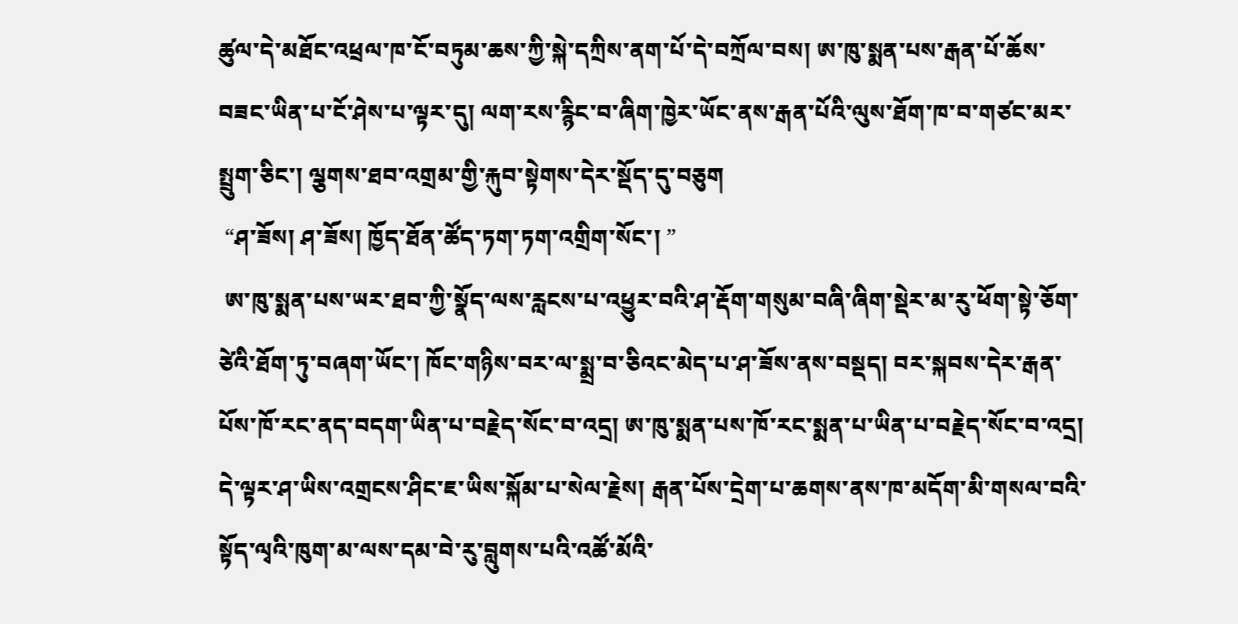ཚུལ་དེ་མཐོང་འཕྲལ་ཁ་ངོ་བཏུམ་ཆས་ཀྱི་སྐེ་དཀྲིས་ནག་པོ་དེ་བཀྲོལ་བས། ཨ་ཁུ་སྨན་པས་རྒན་པོ་ཆོས་བཟང་ཡིན་པ་ངོ་ཤེས་པ་ལྟར་དུ། ལག་རས་རྙིང་བ་ཞིག་ཁྱེར་ཡོང་ནས་རྒན་པོའི་ལུས་ཐོག་ཁ་བ་གཙང་མར་སྤྲུག་ཅིང་། ལྕགས་ཐབ་འགྲམ་གྱི་རྐུབ་སྟེགས་དེར་སྡོད་དུ་བཅུག
 “ཤ་ཟོས། ཤ་ཟོས། ཁྱོད་ཐོན་ཚོད་ཏག་ཏག་འགྲིག་སོང་། ”
 ཨ་ཁུ་སྨན་པས་ཡར་ཐབ་ཀྱི་སྣོད་ལས་རླངས་པ་འཕྱུར་བའི་ཤ་རྡོག་གསུམ་བཞི་ཞིག་སྡེར་མ་རུ་ཕོག་སྟེ་ཅོག་ཙེའི་ཐོག་ཏུ་བཞག་ཡོང་། ཁོང་གཉིས་བར་ལ་སྨྲ་བ་ཅིའང་མེད་པ་ཤ་ཟོས་ནས་བསྡད། བར་སྐབས་དེར་རྒན་པོས་ཁོ་རང་ནད་བདག་ཡིན་པ་བརྗེད་སོང་བ་འདྲ། ཨ་ཁུ་སྨན་པས་ཁོ་རང་སྨན་པ་ཡིན་པ་བརྗེད་སོང་བ་འདྲ། དེ་ལྟར་ཤ་ཡིས་འགྲངས་ཤིང་ཇ་ཡིས་སྐོམ་པ་སེལ་རྗེས། རྒན་པོས་དྲེག་པ་ཆགས་ནས་ཁ་མདོག་མི་གསལ་བའི་སྟོད་ལྭའི་ཁུག་མ་ལས་དམ་བེ་རུ་བླུགས་པའི་འཚོ་མོའི་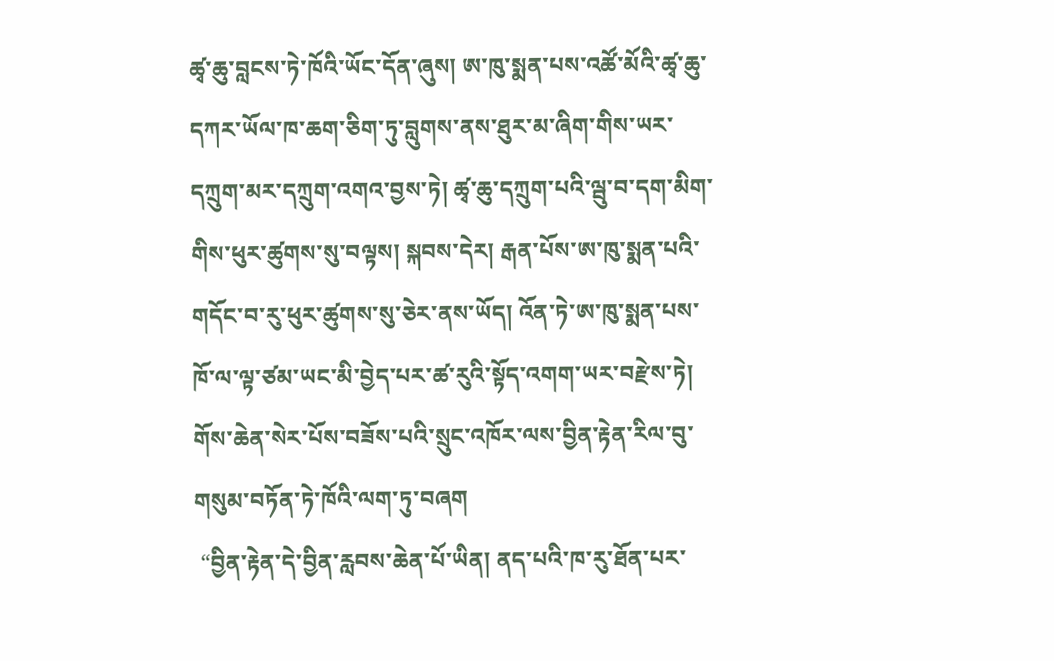ཚྭ་ཆུ་བླངས་ཏེ་ཁོའི་ཡོང་དོན་ཞུས། ཨ་ཁུ་སྨན་པས་འཚོ་མོའི་ཚྭ་ཆུ་དཀར་ཡོལ་ཁ་ཆག་ཅིག་ཏུ་བླུགས་ནས་ཐུར་མ་ཞིག་གིས་ཡར་དཀྲུག་མར་དཀྲུག་འགའ་བྱས་ཏེ། ཚྭ་ཆུ་དཀྲུག་པའི་ལྦུ་བ་དག་མིག་གིས་ཕུར་ཚུགས་སུ་བལྟས། སྐབས་དེར། རྒན་པོས་ཨ་ཁུ་སྨན་པའི་གདོང་བ་རུ་ཕུར་ཚུགས་སུ་ཅེར་ནས་ཡོད། འོན་ཏེ་ཨ་ཁུ་སྨན་པས་ཁོ་ལ་ལྟ་ཙམ་ཡང་མི་བྱེད་པར་ཚ་རུའི་སྟོད་འགག་ཡར་བརྫེས་ཏེ། གོས་ཆེན་སེར་པོས་བཟོས་པའི་སྲུང་འཁོར་ལས་བྱིན་རྟེན་རིལ་བུ་གསུམ་བཏོན་ཏེ་ཁོའི་ལག་ཏུ་བཞག
 “བྱིན་རྟེན་དེ་བྱིན་རླབས་ཆེན་པོ་ཡིན། ནད་པའི་ཁ་རུ་ཐོན་པར་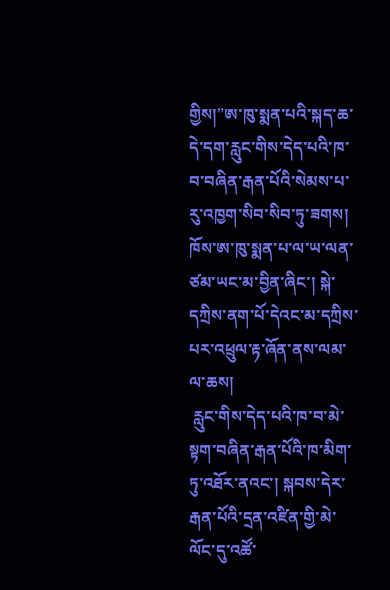གྱིས།”ཨ་ཁུ་སྨན་པའི་སྐད་ཆ་དེ་དག་རླུང་གིས་དེད་པའི་ཁ་བ་བཞིན་རྒན་པོའི་སེམས་པ་རུ་འཁྱག་སིབ་སིབ་ཏུ་ཟགས། ཁོས་ཨ་ཁུ་སྨན་པ་ལ་ཡ་ལན་ཙམ་ཡང་མ་བྱིན་ཞིང་། སྐེ་དཀྲིས་ནག་པོ་དེའང་མ་དཀྲིས་པར་འཕྲུལ་རྟ་ཞོན་ནས་ལམ་ལ་ཆས།
 རླུང་གིས་དེད་པའི་ཁ་བ་མེ་སྟག་བཞིན་རྒན་པོའི་ཁ་མིག་ཏུ་འཐོར་ནའང་། སྐབས་དེར་རྒན་པོའི་དྲན་འཛིན་གྱི་མེ་ལོང་དུ་འཚོ་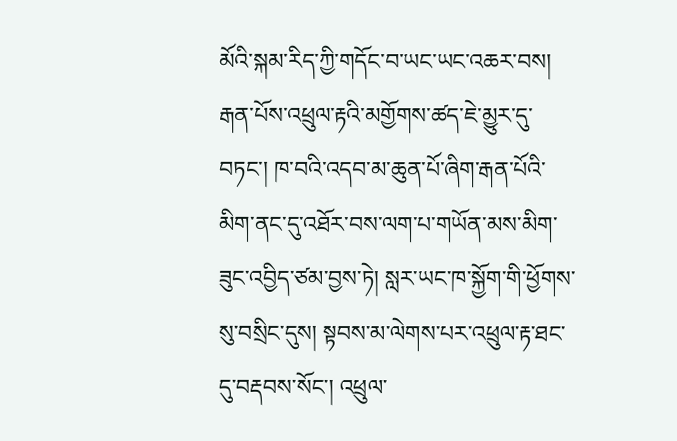མོའི་སྐམ་རིད་ཀྱི་གདོང་བ་ཡང་ཡང་འཆར་བས། རྒན་པོས་འཕྲུལ་རྟའི་མགྱོགས་ཚད་ཇེ་མྱུར་དུ་བཏང་། ཁ་བའི་འདབ་མ་ཆུན་པོ་ཞིག་རྒན་པོའི་མིག་ནང་དུ་འཐོར་བས་ལག་པ་གཡོན་མས་མིག་ཟུང་འབྱིད་ཙམ་བྱས་ཏེ། སླར་ཡང་ཁ་སྐྱོག་གི་ཕྱོགས་སུ་བསྲིང་དུས། སྟབས་མ་ལེགས་པར་འཕྲུལ་རྟ་ཐང་དུ་བརྡབས་སོང་། འཕྲུལ་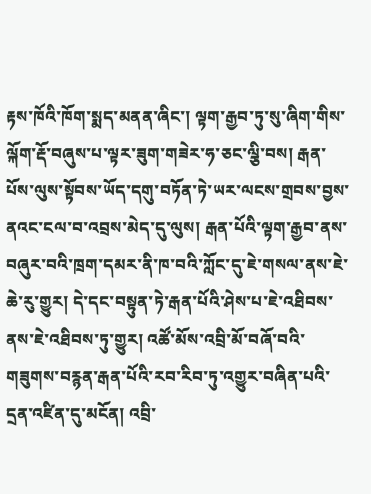རྟས་ཁོའི་ཁོག་སྨད་མནན་ཞིང་། ལྟག་རྒྱབ་ཏུ་སུ་ཞིག་གིས་ལྐོག་རྡོ་བཞུས་པ་ལྟར་ཟུག་གཟེར་ཧ་ཅང་ལྕི་བས། རྒན་པོས་ལུས་སྟོབས་ཡོད་དགུ་བཏོན་ཏེ་ཡར་ལངས་གྲབས་བྱས་ནའང་ངལ་བ་འབྲས་མེད་དུ་ལུས། རྒན་པོའི་ལྟག་རྒྱབ་ནས་བཞུར་བའི་ཁྲག་དམར་ནི་ཁ་བའི་ཀློང་དུ་ཇེ་གསལ་ནས་ཇེ་ཆེ་རུ་གྱུར། དེ་དང་བསྟུན་ཏེ་རྒན་པོའི་ཤེས་པ་ཇེ་འཐིབས་ནས་ཇེ་འཐིབས་ཏུ་གྱུར། འཚོ་མོས་འབྲི་མོ་བཞོ་བའི་གཟུགས་བརྙན་རྒན་པོའི་རབ་རིབ་ཏུ་འགྱུར་བཞིན་པའི་དྲན་འཛིན་དུ་མངོན། འབྲི་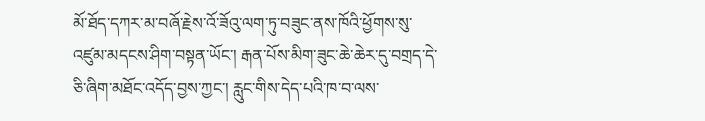མོ་ཐོད་དཀར་མ་བཞོ་རྗེས་འོ་ཟོའུ་ལག་ཏུ་བཟུང་ནས་ཁོའི་ཕྱོགས་སུ་འཛུམ་མདངས་ཤིག་བསྟན་ཡོང་། རྒན་པོས་མིག་ཟུང་ཆེ་ཆེར་དུ་བགྲད་དེ་ཅི་ཞིག་མཐོང་འདོད་བྱས་ཀྱང་། རླུང་གིས་དེད་པའི་ཁ་བ་ལས་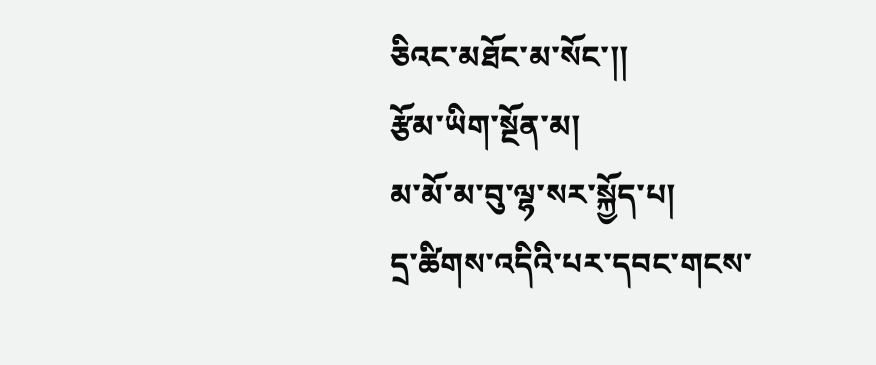ཅིའང་མཐོང་མ་སོང་།།
རྩོམ་ཡིག་སྔོན་མ།
མ་མོ་མ་བུ་ལྷ་སར་སྐྱོད་པ།
དྲ་ཚིགས་འདིའི་པར་དབང་གངས་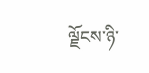ལྗོངས་ཉི་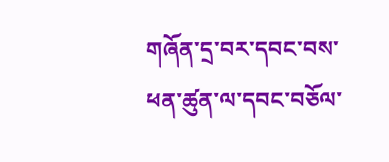གཞོན་དྲ་བར་དབང་བས་ཕན་ཚུན་ལ་དབང་བཅོལ་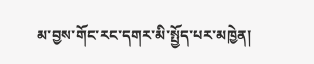མ་བྱས་གོང་རང་དགར་མི་སྤྱོད་པར་མཁྱེན།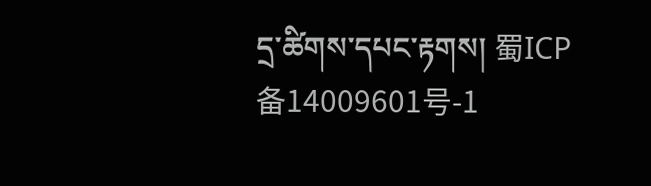དྲ་ཚིགས་དཔང་རྟགས། 蜀ICP备14009601号-1